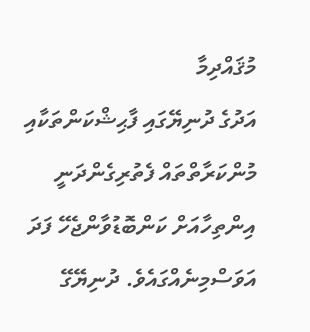މުޤައްދިމާ
އަދުގެ ދުނިޔޭގައި ފާޙިޝްކަންތަކާއި މުންކަރާތްތައް ފެތުރިގެންދަނީ އިންތިހާއަށް ކަންބޮޑުވާންޖެހޭ ފަދަ އަވަސްމިނެއްގައެވެ. ދުނިޔޭގޭ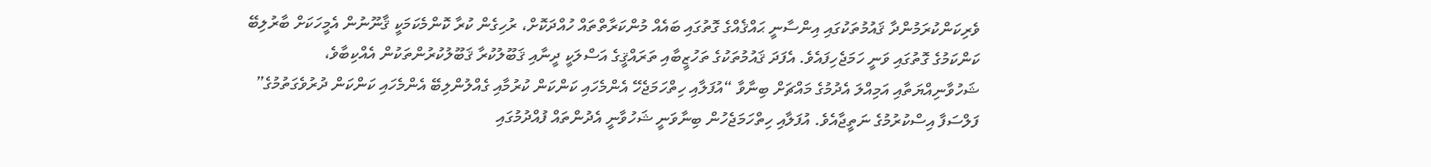ވެރިކަންކުރަމުންދާ ޤައުމުތަކުގައި އިންސާނީ ޙައްޤެއްގެ ގޮތުގައި ބައެއް މުންކަރާތްތައް ހުއްދަކޮށް، ރުހިގެން ކުރާ ކޮންމެކަމަކީ ޤާނޫނުން އެމީހަކަށް ބާރުލިބޭ ކަންކަމުގެ ގޮތުގައި ވަނީ ހަމަޖެހިފައެވެ. އެފަދަ ޤައުމުތަކުގެ ތަހުޒީބާއި ތަރައްޤީގެ އަސްލަކީ ދީނާއި ޤަބޫލުކުރާ ޤަބޫލުކުރުންތަކުން އެއްކިބާވެ، ޝަހުވާނިއްޔަތާއި އަމިއްލަ އެދުމުގެ މައްޗަށް ބިނާވާ “އުފަލާއި ހިތްހަމަޖެހޭ އެންމެހައި ކަންކަން ކުރުމާއި ގެއްލުންލިބޭ އެންމެހައި ކަންކަން ދުރުވެގަތުމުގެ” ފަލްސަފާ އިސްކުރުމުގެ ނަތީޖާއެވެ. އުފަލާއި ހިތްހަމަޖެހުން ބިނާވަނީ ޝަހުވާނީ އެދުންތައް ފުއްދުމުގައި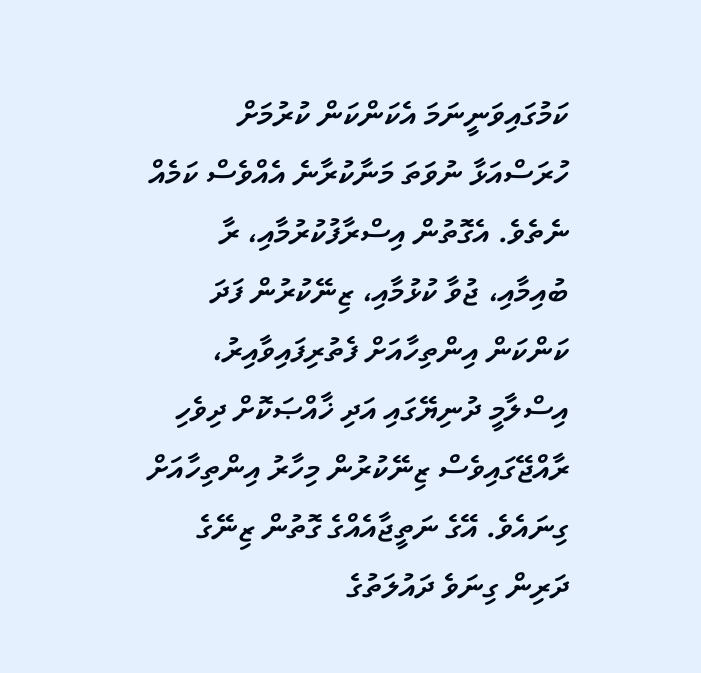ކަމުގައިވަނީނަމަ އެކަންކަން ކުރުމަށް ހުރަސްއަޅާ ނުވަތަ މަނާކުރާނެ އެއްވެސް ކަމެއް ނެތެވެ. އެގޮތުން އިސްރާފުކުރުމާއި، ރާ ބުއިމާއި، ޖުވާ ކުޅުމާއި، ޒިނޭކުރުން ފަދަ ކަންކަން އިންތިހާއަށް ފެތުރިފައިވާއިރު، އިސްލާމީ ދުނިޔޭގައި އަދި ޚާއްޞަކޮށް ދިވެހި ރާއްޖޭގައިވެސް ޒިނޭކުރުން މިހާރު އިންތިހާއަށް ގިނައެވެ. އޭގެ ނަތީޖާއެއްގެ ގޮތުން ޒިނޭގެ ދަރިން ގިނަވެ ދައުލަތުގެ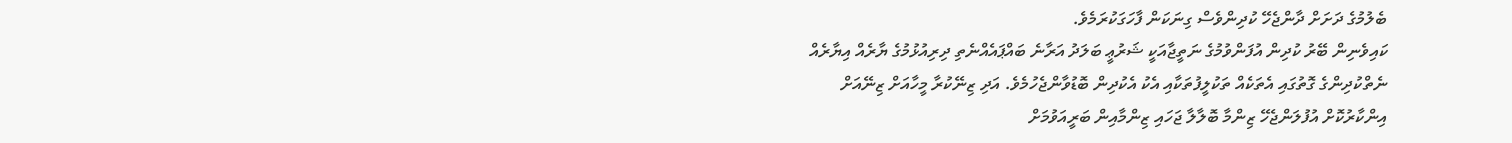ބެލުމުގެ ދަށަށް ދާންޖެހޭ ކުދިންވެސް ގިނަކަން ފާހަގަކުރަމެވެ.
ކައިވެނިން ބޭރު ކުދިން އުފަންވުމުގެ ނަތީޖާއަކީ ޝަރުޢީ ބަލަދު އަރާނެ ބައްޕައެއްނެތި ދިރިއުޅުމުގެ ޔާރެއް އިޔާރެއް ނެތްކުދިންގެ ގޮތުގައި އެތަކެއް ތަކުލީފުތަކާއި އެކު އެކުދިން ބޮޑުވާންޖެހުމެވެ. އަދި ޒިނޭކުރާ މީހާއަށް ޒިނޭއަށް އިންކާރުކޮށް އުފުލަންޖެހޭ ޒިންމާ ބޮލާލާ ޖަހައި ޒިންމާއިން ބަރީއަވުމަށް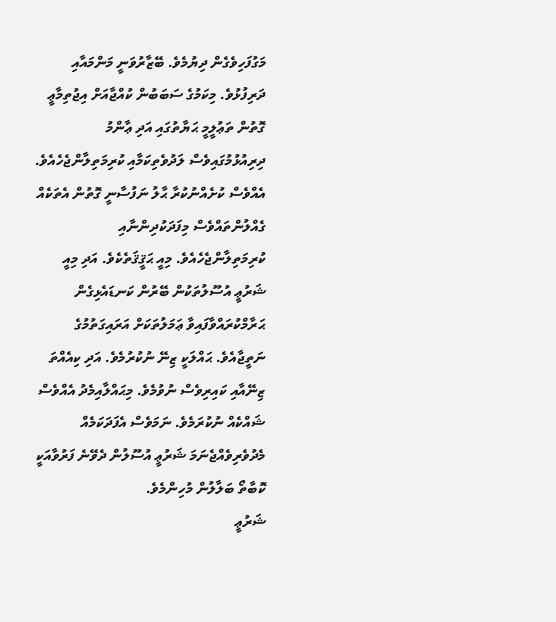މަގުފަހިވެގެން ދިޔުމެވެ. ބޭޒާރުވަނީ މަންމައާއި ދަރިފުޅުވެ. މިކަމުގެ ސަބަބުން ކުއްޖާއަށް އިޖުތިމާޢީ ގޮތުން ތަޢުލީމީ ޙަޔާތުގައި އަދި ޢާންމު ދިރިއުޅުމުގައިވެސް ލަދުވެތިކަމާއި ކުރިމަތިލާންޖެހެއެވެ. އެއްވެސް ކުށެއްނުކުރާ ޙާލު ނަފުސާނީ ގޮތުން އެތަކެއް ގެއްލުންތައްވެސް މިފަދަކުދިންނާއި ކުރިމަތިލާންޖެހެއެވެ. މިއީ ޙަޤީޤަތެކެވެ. އަދި މިއީ ޝަރުޢީ އުސޫލުތަކުން ބޭރުން ކަނޑައެޅިގެން ޙަރާމްކުރައްވާފައިވާ ޢަމަލުތަކަށް އަރައިގަތުމުގެ ނަތީޖާއެވެ. ޙައްލަކީ ޒިނޭ ނުކުރުމެވެ. އަދި ކިއެއްތަ ޒިނޭއާއި ކައިރިވެސް ނުވުމެވެ. މިޙައްލާއިމެދު އެއްވެސް ޝައްކެއް ނުކުރަމެވެ. ނަމަވެސް އެފަދަކަމެއް މެދުވެރިވެއްޖެނަމަ ޝަރުޢީ އުސޫލުން ދެވޭނެ ފަރުވާއަކީ ކޮބާތޯ ބަލާލުން މުހިންމެވެ.
ޝަރުޢީ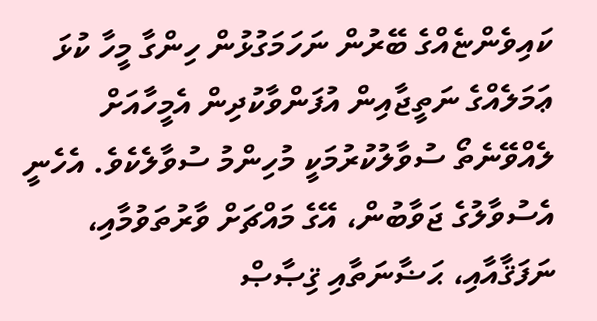ކައިވެންޏެއްގެ ބޭރުން ނަހަމަގުޅުން ހިންގާ މީހާ ކުޅަ ޢަމަލެއްގެ ނަތީޖާއިން އުފަންވާކުދިން އެމީހާއަށް ލެއްވޭނެތޯ ސުވާލުކުރުމަކީ މުހިންމު ސުވާލެކެވެ. އެހެނީ އެސުވާލުގެ ޖަވާބުން، އޭގެ މައްޗަށް ވާރުތަވުމާއި، ނަފަޤާއާއި، ޙަޟާނަތާއި ޤިޞާޞް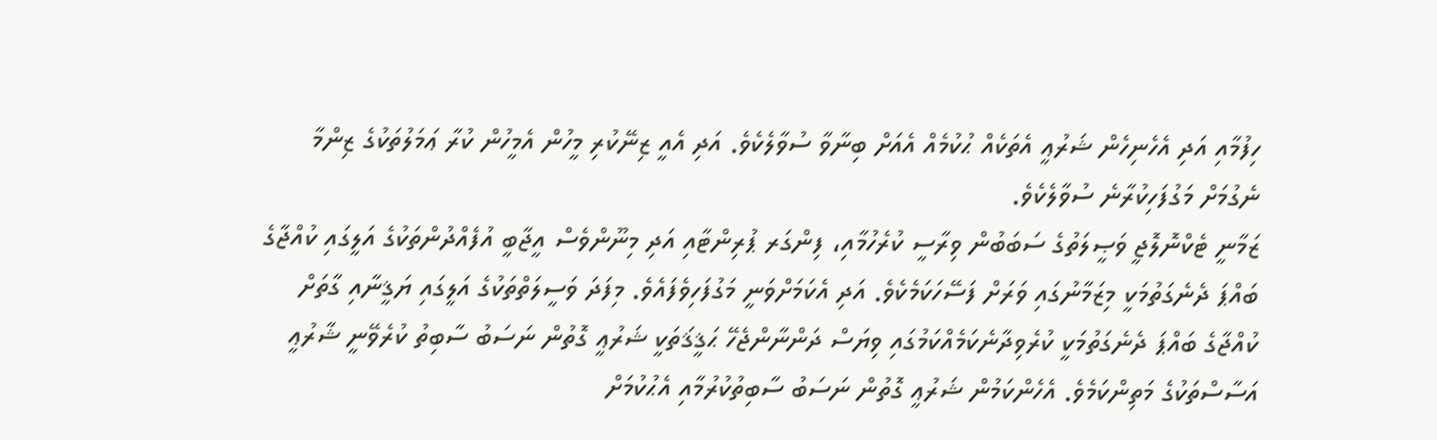ހިފުމާއި އަދި އެހެނިހެން ޝަރުޢީ އެތަކެއް ޙުކުމެއް އެއަށް ބިނާވާ ސުވާލެކެވެ. އަދި އެއީ ޒިނޭކުރި މީހުން އެމީހުން ކުރާ ޢަމަލުތަކުގެ ޒިންމާ ނެގުމަށް މަގުފަހިކުރާނެ ސުވާލެކެވެ.
ޒަމާނީ ޓެކްނޮލޮޖީ ވަޞީލަތުގެ ސަބަބުން ވިރާސީ ކުރެހުމާއި، ފިންގަރ ޕުރިންޓާއި އަދި މިނޫންވެސް އީޖާބީ އުފެއްދުންތަކުގެ އަލީގައި ކުއްޖާގެ ބައްޕަ ދެނެގަތުމަކީ މިޒަމާނުގައި ވަރަށް ފަސޭހަކަމެކެވެ. އަދި އެކަމަށްވަނީ މަގުފަހިވެފައެވެ. މިފަދަ ވަސީލަތްތަކުގެ އަލީގައި ޔަޤީނާއި ގާތަށް ކުއްޖާގެ ބައްޕަ ދެނެގަތުމަކީ ކުރެވިދާނެކަމެއްކަމުގައި ވިޔަސް ދަންނާންޖެހޭ ޙަޤީޤަތަކީ ޝަރުޢީ ގޮތުން ނަސަބު ސާބިތު ކުރެވޭނީ ޝާރުޢީ އަސާސްތަކުގެ މަތިންކަމެވެ. އެހެންކަމުން ޝަރުޢީ ގޮތުން ނަސަބު ސާބިތުކުރުމާއި އެޙުކުމަށް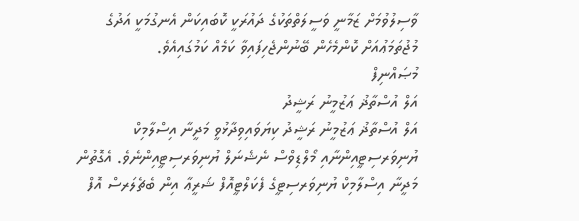ވާސިލުވުމަށް ޒަމާނީ ވަސީލަތްތަކުގެ ދައުރަކީ ކޮބައިކަން އެނގުމަކީ އަދުގެ މުޖުތަމަޢުއަށް ކޮންމެހެން ބޭނުންޖެހިފައިވާ ކަމެއް ކަމުގައިއެވެ.
މުޞައްނިފް
އަލް އުސްތާޛު ޢަޒުމީނު ރަޝީދު
އަލް އުސްތާޛު ޢަޒުމީނު ރަޝީދު ކިޔަވައިވިދާޅުވީ މަދީނާ އިސްލާމިކް ޔުނިވަރސިޓީއިންނާއި މޯލްޑިވްސް ނެޝެނަލް ޔުނިވަރސިޓީއިންނެވެ. އެގޮތުން މަދީނާ އިސްލާމިކް ޔުނިވަރސިޓީގެ ފެކަލްޓީއޮފް ޝަރީޢާ އިން ބެޗެލަރސް އޮފް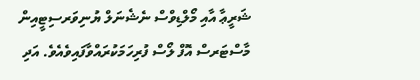ޝަރީޢާ އާއި މޯލްޑިވްސް ނެޝެނަލް ޔުނިވަރސިޓީއިން މާސްޓަރސް އޮފް ލޯސް ފުރިހަމަކުރައްވާފައިވެއެވެ. އަދި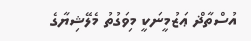އުސްތާޛް ޢަޒުމީނަކީ މިވަގުތު މެލޭޝިޔާގެ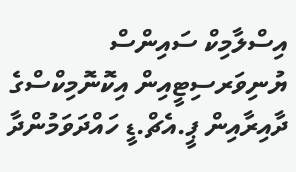އިސްލާމިކް ސައިންސް ޔުނިވަރސިޓީއިން އިކޮނޮމިކްސްގެ ދާއިރާއިން ޕީ.އެޗް.ޑީ ހައްދަވަމުންދާ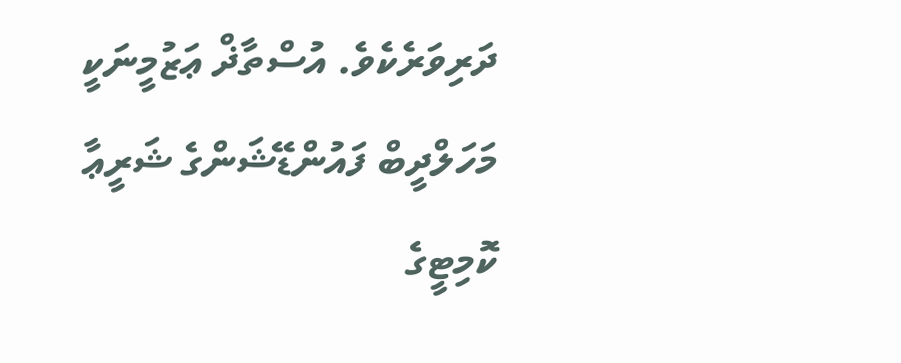ދަރިވަރެކެވެ. އުސްތާޛް ޢަޒުމީނަކީ މަހަލްދީބް ފައުންޑޭޝަންގެ ޝަރީޢާ ކޮމިޓީގެ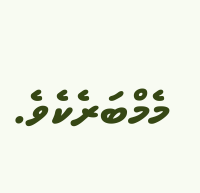މެމްބަރެކެވެ.